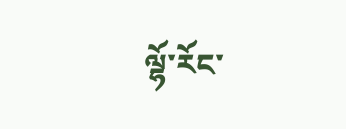ལྷོ་རོང་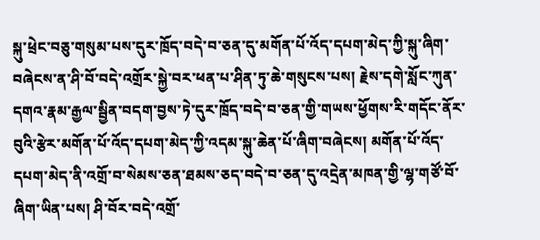སྐུ་ཕྲེང་བཅུ་གསུམ་པས་དུར་ཁྲོད་བདེ་བ་ཅན་དུ་མགོན་པོ་འོད་དཔག་མེད་ཀྱི་སྐུ་ཞིག་བཞེངས་ན་ཤི་བོ་བདེ་འགྲོར་སྐྱེ་བར་ཕན་པ་ཤིན་ཏུ་ཆེ་གསུངས་པས། རྗེས་དགེ་སློང་ཀུན་དགའ་རྣམ་རྒྱལ་སྦྱིན་བདག་བྱས་ཏེ་དུར་ཁྲོད་བདེ་བ་ཅན་གྱི་གཡས་ཕྱོགས་རི་གདོང་ནོར་བུའི་རྩེར་མགོན་པོ་འོད་དཔག་མེད་ཀྱི་འདམ་སྐུ་ཆེན་པོ་ཞིག་བཞེངས། མགོན་པོ་འོད་དཔག་མེད་ནི་འགྲོ་བ་སེམས་ཅན་ཐམས་ཅད་བདེ་བ་ཅན་དུ་འདྲེན་མཁན་གྱི་ལྷ་གཙོ་བོ་ཞིག་ཡིན་པས། ཤི་བོར་བདེ་འགྲོ་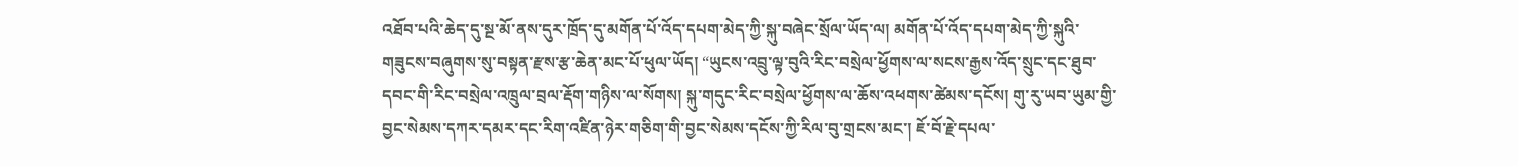འཐོབ་པའི་ཆེད་དུ་སྔ་མོ་ནས་དུར་ཁྲོད་དུ་མགོན་པོ་འོད་དཔག་མེད་ཀྱི་སྐུ་བཞེང་སྲོལ་ཡོད་ལ། མགོན་པོ་འོད་དཔག་མེད་ཀྱི་སྐུའི་གཟུངས་བཞུགས་སུ་བསྟན་རྫས་རྩ་ཆེན་མང་པོ་ཕུལ་ཡོད། “ཡུངས་འབྲུ་ལྟ་བུའི་རིང་བསྲེལ་ཕྱོགས་ལ་སངས་རྒྱས་འོད་སྲུང་དང་ཐུབ་དབང་གི་རིང་བསྲེལ་འཁྲུལ་བྲལ་རྡོག་གཉིས་ལ་སོགས། སྐུ་གདུང་རིང་བསྲེལ་ཕྱོགས་ལ་ཆོས་འཕགས་ཚེམས་དངོས། གུ་རུ་ཡབ་ཡུམ་གྱི་བྱང་སེམས་དཀར་དམར་དང་རིག་འཛིན་ཉེར་གཅིག་གི་བྱང་སེམས་དངོས་ཀྱི་རིལ་བུ་གྲངས་མང་། ཇོ་བོ་རྗེ་དཔལ་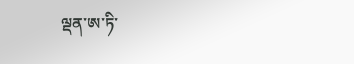ལྡན་ཨ་ཏི་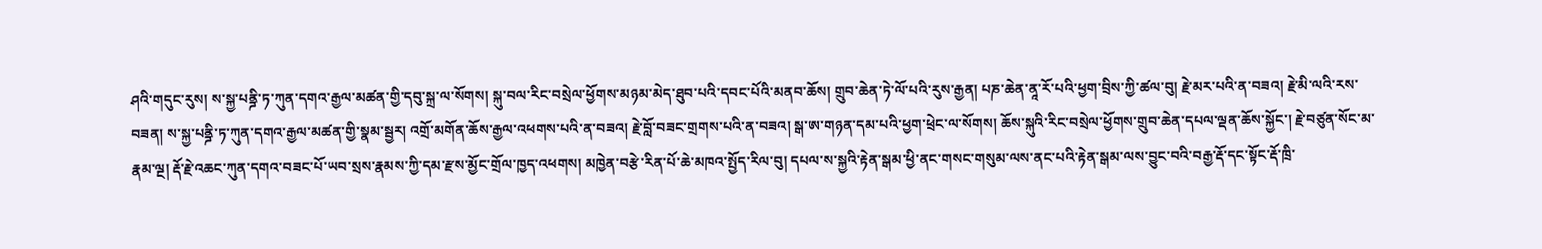ཤའི་གདུང་རུས། ས་སྐྱ་པནྜི་ཏ་ཀུན་དགའ་རྒྱལ་མཚན་གྱི་དབུ་སྐྲ་ལ་སོགས། སྐུ་བལ་རིང་བསྲེལ་ཕྱོགས་མཉམ་མེད་ཐུབ་པའི་དབང་པོའི་མནབ་ཆོས། གྲུབ་ཆེན་ཏེ་ལོ་པའི་རུས་རྒྱན། པཎ་ཆེན་ནཱ་རོ་པའི་ཕྱག་བྲིས་ཀྱི་ཚལ་བུ། རྗེ་མར་པའི་ན་བཟའ། རྗེ་མི་ལའི་རས་བཟན། ས་སྐྱ་པནྜི་ཏ་ཀུན་དགའ་རྒྱལ་མཚན་གྱི་སྣམ་སྦྱར། འགྲོ་མགོན་ཆོས་རྒྱལ་འཕགས་པའི་ན་བཟའ། རྗེ་བློ་བཟང་གྲགས་པའི་ན་བཟའ། སྒ་ཨ་གཉན་དམ་པའི་ཕྱག་ཕྲེང་ལ་སོགས། ཆོས་སྐུའི་རིང་བསྲེལ་ཕྱོགས་གྲུབ་ཆེན་དཔལ་ལྡན་ཆོས་སྐྱོང་། རྗེ་བཙུན་སོང་མ་རྣམ་ལྔ། རྡོ་རྗེ་འཆང་ཀུན་དགའ་བཟང་པོ་ཡབ་སྲས་རྣམས་ཀྱི་དམ་རྫས་མྱོང་གྲོལ་ཁྱད་འཕགས། མཁྱེན་བརྩེ་རིན་པོ་ཆེ་མཁའ་སྤྱོད་རིལ་བུ། དཔལ་ས་སྐྱའི་རྟེན་སྒམ་ཕྱི་ནང་གསང་གསུམ་ལས་ནང་པའི་རྟེན་སྒམ་ལས་བྱུང་བའི་བརྒྱ་རྡོ་དང་སྟོང་རྡོ་ཁྲི་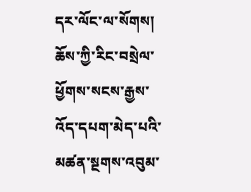དར་ལོང་ལ་སོགས། ཆོས་ཀྱི་རིང་བསྲེལ་ཕྱོགས་སངས་རྒྱས་འོད་དཔག་མེད་པའི་མཚན་སྔགས་འབུམ་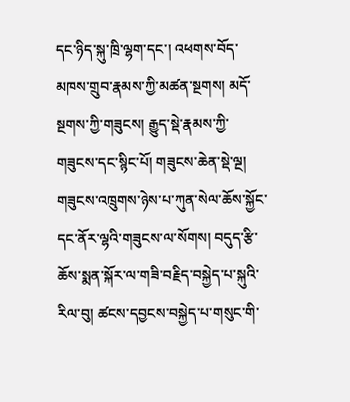དང་ཉིད་སྐུ་ཁྲི་ལྷག་དང་། འཕགས་བོད་མཁས་གྲུབ་རྣམས་ཀྱི་མཚན་སྔགས། མདོ་སྔགས་ཀྱི་གཟུངས། རྒྱུད་སྡེ་རྣམས་ཀྱི་གཟུངས་དང་སྙིང་པོ། གཟུངས་ཆེན་སྡེ་ལྔ། གཟུངས་འཁྲུགས་ཉེས་པ་ཀུན་སེལ་ཆོས་སྐྱོང་དང་ནོར་ལྷའི་གཟུངས་ལ་སོགས། བདུད་རྩི་ཆོས་སྨན་སྐོར་ལ་གཟི་བརྗིད་བསྐྱེད་པ་སྐུའི་རིལ་བུ། ཚངས་དབྱངས་བསྐྱེད་པ་གསུང་གི་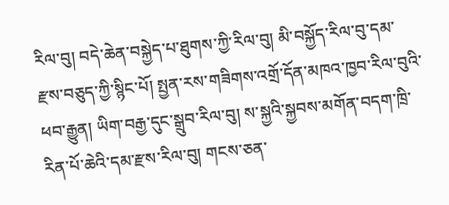རིལ་བུ། བདེ་ཆེན་བསྐྱེད་པ་ཐུགས་ཀྱི་རིལ་བུ། མི་བསྐྱོད་རིལ་བུ་དམ་རྫས་བཅུད་ཀྱི་སྙིང་པོ། སྤྱན་རས་གཟིགས་འགྲོ་དོན་མཁའ་ཁྱབ་རིལ་བུའི་ཕབ་རྒྱུན། ཡིག་བརྒྱ་དུང་སྒྲུབ་རིལ་བུ། ས་སྐྱའི་སྐྱབས་མགོན་བདག་ཁྲི་རིན་པོ་ཆེའི་དམ་རྫས་རིལ་བུ། གངས་ཅན་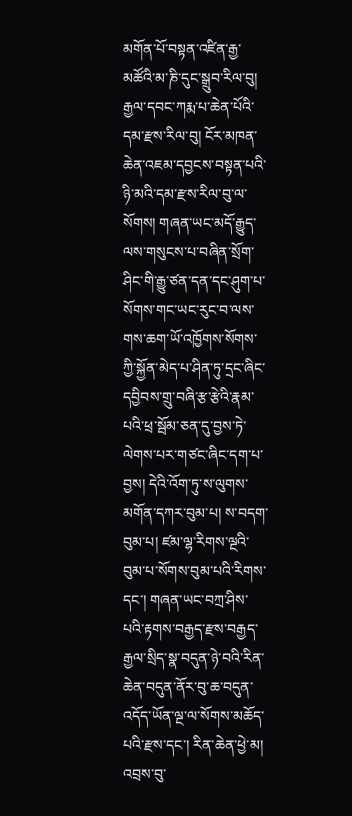མགོན་པོ་བསྟན་འཛིན་རྒྱ་མཚོའི་མ་ཎི་དུང་སྒྲུབ་རིལ་བུ། རྒྱལ་དབང་ཀརྨ་པ་ཆེན་པོའི་དམ་རྫས་རིལ་བུ། ངོར་མཁན་ཆེན་འཇམ་དབྱངས་བསྟན་པའི་ཉི་མའི་དམ་རྫས་རིལ་བུ་ལ་སོགས། གཞན་ཡང་མདོ་རྒྱུད་ལས་གསུངས་པ་བཞིན་སྲོག་ཤིང་གི་རྒྱུ་ཙན་དན་དང་ཤུག་པ་སོགས་གང་ཡང་རུང་བ་ལས་གས་ཆག་ཡོ་འཁྱོགས་སོགས་ཀྱི་སྐྱོན་མེད་པ་ཤིན་ཏུ་དྲང་ཞིང་དབྱིབས་གྲུ་བཞི་རྩ་རྩེའི་རྣམ་པའི་ཕྲ་སྦོམ་ཅན་དུ་བྱས་ཏེ་ལེགས་པར་གཙང་ཞིང་དག་པ་བྱས། དེའི་འོག་ཏུ་ས་ལུགས་མགོན་དཀར་བུམ་པ། ས་བདག་བུམ་པ། ཛམ་ལྷ་རིགས་ལྔའི་བུམ་པ་སོགས་བུམ་པའི་རིགས་དང་། གཞན་ཡང་བཀྲ་ཤིས་པའི་རྟགས་བརྒྱད་རྫས་བརྒྱད་རྒྱལ་སྲིད་སྣ་བདུན་ཉེ་བའི་རིན་ཆེན་བདུན་ནོར་བུ་ཆ་བདུན་འདོད་ཡོན་ལྔ་ལ་སོགས་མཆོད་པའི་རྫས་དང་། རིན་ཆེན་ཕྱེ་མ། འབྲས་བུ་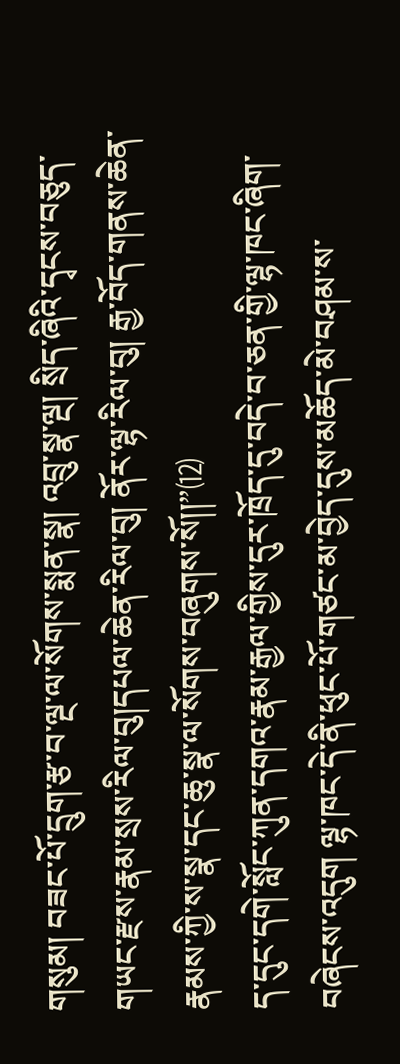གསུམ། བཟང་པོ་དྲུག་རྩ་བ་ལྔ་ལ་སོགས་སྨན་སྣ། འབྲུ་སྣ་ལྔ། སྲིད་ཞིའི་དྭངས་བཅུད་གཡང་རྫས་རྣམ་སྲས་རིལ་བུ།དཔལ་ཆེན་རིལ་བུ། ནོར་ལྷ་རིལ་བུ། རྒྱ་བོད་གནས་ཆེན་རྣམས་ཀྱི་ས་སྣ་དང་ཆུ་སྣ་ལ་སོགས་བཞུགས་སོ།།”⑿
ད་དུང་དགེ་སློང་ཀུན་དགའ་རྣམ་རྒྱལ་གྱིས་དུར་ཁྲོད་དུ་བདེ་བ་ཅན་གྱི་ལྷ་ཁང་ཞིག་བཞེངས་འདུག ལྷ་ཁང་དེ་ནི་ཕུང་པོ་གཙང་མ་བྱེད་དུས་མཆོད་མེ་བཤམ་ས་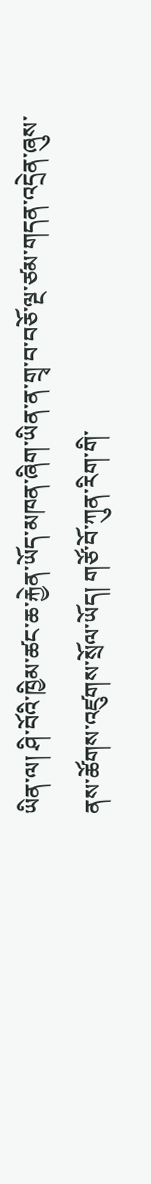ཡིན་ལ། ཤི་བོའི་ཁྱིམ་ཚང་ཆ་རྐྱེན་ཡོད་མཁན་ཞིག་ཡིན་ན་གྲྭ་བ་བཅོ་ལྔ་ཙམ་གདན་འདྲེན་ཞུས་ནས་ཚོགས་འཛུགས་སྲོལ་ཡོད། གཙོ་བོ་ཀུན་རིག་གི་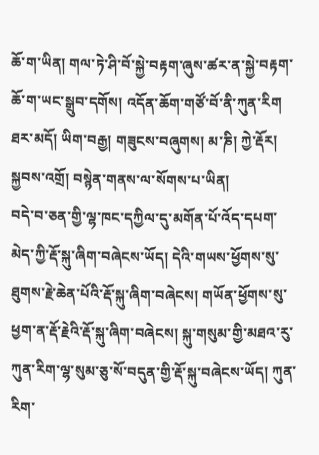ཆོ་ག་ཡིན། གལ་ཏེ་ཤི་བོ་སྐྱེ་བརྟག་ཞུས་ཚར་ན་སྐྱེ་བརྟག་ཆོ་ག་ཡང་སྒྲུབ་དགོས། འདོན་ཆོག་གཙོ་བོ་ནི་ཀུན་རིག ཐར་མདོ། ཡིག་བརྒྱ། གཟུངས་བཞུགས། མ་ཎི། ཀྱེ་རྡོར། སྐྱབས་འགྲོ། བསྙེན་གནས་ལ་སོགས་པ་ཡིན།
བདེ་བ་ཅན་གྱི་ལྷ་ཁང་དཀྱིལ་དུ་མགོན་པོ་འོད་དཔག་མེད་ཀྱི་རྡོ་སྐུ་ཞིག་བཞེངས་ཡོད། དེའི་གཡས་ཕྱོགས་སུ་ཐུགས་རྗེ་ཆེན་པོའི་རྡོ་སྐུ་ཞིག་བཞེངས། གཡོན་ཕྱོགས་སུ་ཕྱག་ན་རྡོ་རྗེའི་རྡོ་སྐུ་ཞིག་བཞེངས། སྐུ་གསུམ་གྱི་མཐའ་རུ་ཀུན་རིག་ལྷ་སུམ་ཅུ་སོ་བདུན་གྱི་རྡོ་སྐུ་བཞེངས་ཡོད། ཀུན་རིག་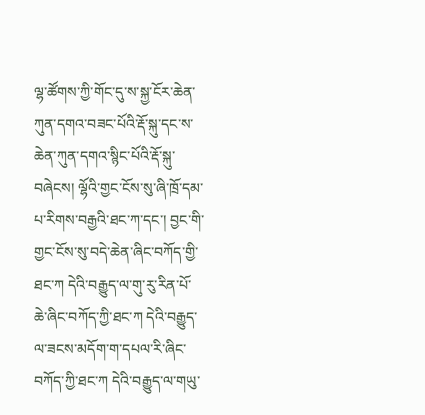ལྷ་ཚོགས་ཀྱི་གོང་དུ་ས་སྐྱ་ངོར་ཆེན་ཀུན་དགའ་བཟང་པོའི་རྡོ་སྐུ་དང་ས་ཆེན་ཀུན་དགའ་སྙིང་པོའི་རྡོ་སྐུ་བཞེངས། ལྷོའི་གྱང་ངོས་སུ་ཞི་ཁྲོ་དམ་པ་རིགས་བརྒྱའི་ཐང་ཀ་དང་། བྱང་གི་གྱང་ངོས་སུ་བདེ་ཆེན་ཞིང་བཀོད་གྱི་ཐང་ཀ དེའི་བརྒྱུད་ལ་གུ་རུ་རིན་པོ་ཆེ་ཞིང་བཀོད་ཀྱི་ཐང་ཀ དེའི་བརྒྱུད་ལ་ཟངས་མདོག་ག་དཔལ་རི་ཞིང་བཀོད་ཀྱི་ཐང་ཀ དེའི་བརྒྱུད་ལ་གཡུ་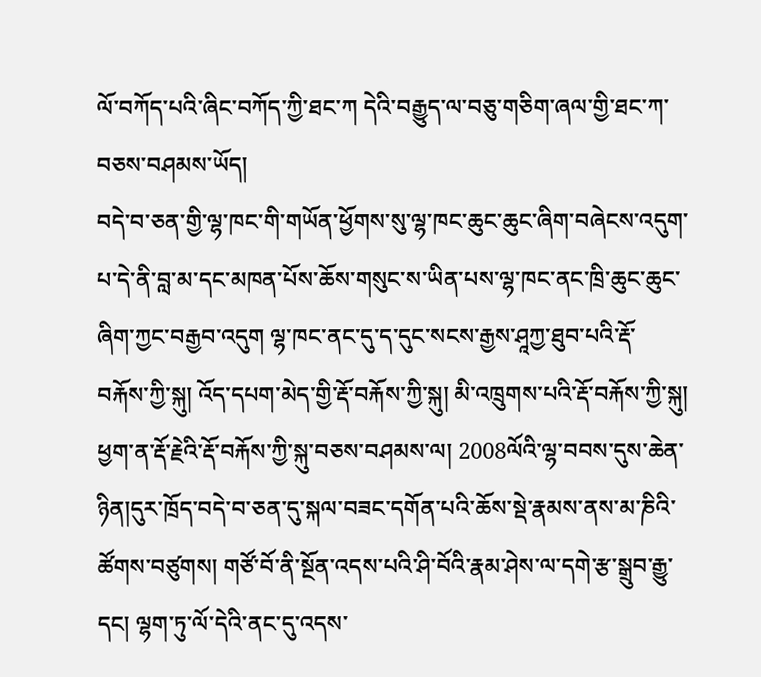ལོ་བཀོད་པའི་ཞིང་བཀོད་ཀྱི་ཐང་ཀ དེའི་བརྒྱུད་ལ་བཅུ་གཅིག་ཞལ་གྱི་ཐང་ཀ་བཅས་བཤམས་ཡོད།
བདེ་བ་ཅན་གྱི་ལྷ་ཁང་གི་གཡོན་ཕྱོགས་སུ་ལྷ་ཁང་ཆུང་ཆུང་ཞིག་བཞེངས་འདུག་པ་དེ་ནི་བླ་མ་དང་མཁན་པོས་ཆོས་གསུང་ས་ཡིན་པས་ལྷ་ཁང་ནང་ཁྲི་ཆུང་ཆུང་ཞིག་ཀྱང་བརྒྱབ་འདུག ལྷ་ཁང་ནང་དུ་ད་དུང་སངས་རྒྱས་ཤཱཀྱ་ཐུབ་པའི་རྡོ་བརྐོས་ཀྱི་སྐུ། འོད་དཔག་མེད་གྱི་རྡོ་བརྐོས་ཀྱི་སྐུ། མི་འཁྲུགས་པའི་རྡོ་བརྐོས་ཀྱི་སྐུ། ཕྱག་ན་རྡོ་རྗེའི་རྡོ་བརྐོས་ཀྱི་སྐུ་བཅས་བཤམས་ལ། 2008ལོའི་ལྷ་བབས་དུས་ཆེན་ཉིན།དུར་ཁྲོད་བདེ་བ་ཅན་དུ་སྐལ་བཟང་དགོན་པའི་ཆོས་སྡེ་རྣམས་ནས་མ་ཎིའི་ཚོགས་བཙུགས། གཙོ་བོ་ནི་སྔོན་འདས་པའི་ཤི་བོའི་རྣམ་ཤེས་ལ་དགེ་རྩ་སྒྲུབ་རྒྱུ་དང། ལྷག་ཏུ་ལོ་དེའི་ནང་དུ་འདས་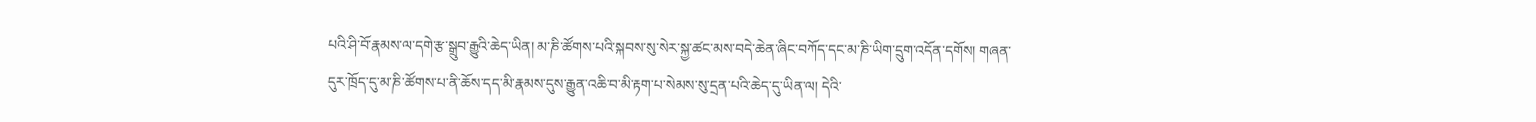པའི་ཤི་བོ་རྣམས་ལ་དགེ་རྩ་སྒྲུབ་རྒྱུའི་ཆེད་ཡིན། མ་ཎི་ཚོགས་པའི་སྐབས་སུ་སེར་སྐྱ་ཚང་མས་བདེ་ཆེན་ཞིང་བཀོད་དང་མ་ཎི་ཡིག་དྲུག་འདོན་དགོས། གཞན་དུར་ཁྲོད་དུ་མ་ཎི་ཚོགས་པ་ནི་ཆོས་དད་མི་རྣམས་དུས་རྒྱུན་འཆི་བ་མི་རྟག་པ་སེམས་སུ་དྲན་པའི་ཆེད་དུ་ཡིན་ལ། དེའི་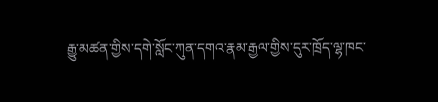རྒྱུ་མཚན་གྱིས་དགེ་སློང་ཀུན་དགའ་རྣམ་རྒྱལ་གྱིས་དུར་ཁྲོད་ལྷ་ཁང་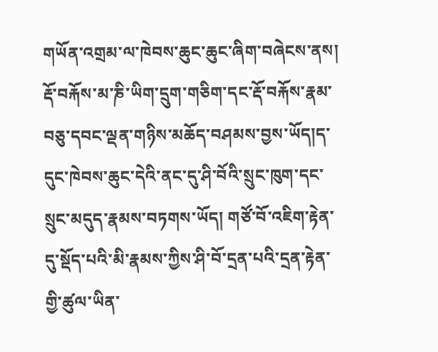གཡོན་འགྲམ་ལ་ཁེབས་ཆུང་ཆུང་ཞིག་བཞེངས་ནས། རྡོ་བརྐོས་མ་ཎི་ཡིག་དྲུག་གཅིག་དང་རྡོ་བརྐོས་རྣམ་བཅུ་དབང་ལྡན་གཉིས་མཆོད་བཤམས་བྱས་ཡོད།ད་དུང་ཁེབས་ཆུང་དེའི་ནང་དུ་ཤི་བོའི་སྲུང་ཁུག་དང་སྲུང་མདུད་རྣམས་བཏགས་ཡོད། གཙོ་བོ་འཇིག་རྟེན་དུ་སྡོད་པའི་མི་རྣམས་ཀྱིས་ཤི་བོ་དྲན་པའི་དྲན་རྟེན་གྱི་ཚུལ་ཡིན་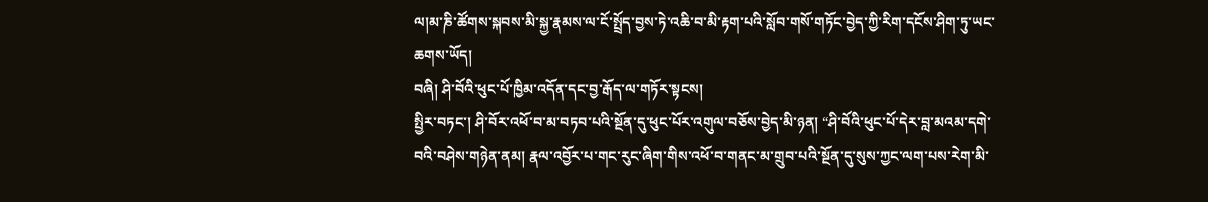ལ།མ་ཎི་ཚོགས་སྐབས་མི་སྐྱ་རྣམས་ལ་ངོ་སྤྲོད་བྱས་ཏེ་འཆི་བ་མི་རྟག་པའི་སློབ་གསོ་གཏོང་བྱེད་ཀྱི་རིག་དངོས་ཤིག་ཏུ་ཡང་ཆགས་ཡོད།
བཞི། ཤི་བོའི་ཕུང་པོ་ཁྱིམ་འདོན་དང་བྱ་རྒོད་ལ་གཏོར་སྟངས།
སྤྱིར་བཏང་། ཤི་བོར་འཕོ་བ་མ་བཏབ་པའི་སྔོན་དུ་ཕུང་པོར་འགུལ་བཅོས་བྱེད་མི་ཉན། “ཤི་བོའི་ཕུང་པོ་དེར་བླ་མའམ་དགེ་བའི་བཤེས་གཉེན་ནམ། རྣལ་འབྱོར་པ་གང་རུང་ཞིག་གིས་འཕོ་བ་གནང་མ་གྲུབ་པའི་སྔོན་དུ་སུས་ཀྱང་ལག་པས་རེག་མི་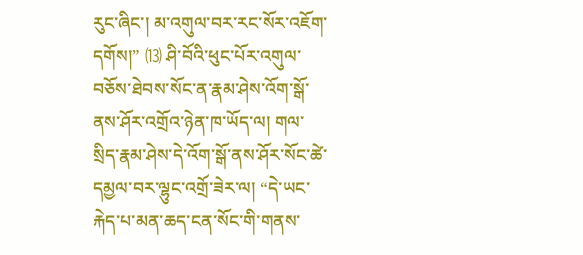རུང་ཞིང་། མ་འགུལ་བར་རང་སོར་འཇོག་དགོས།” ⒀ ཤི་བོའི་ཕུང་པོར་འགུལ་བཅོས་ཐེབས་སོང་ན་རྣམ་ཤེས་འོག་སྒོ་ནས་ཤོར་འགྲོའ་ཉེན་ཁ་ཡོད་ལ། གལ་སྲིད་རྣམ་ཤེས་དེ་འོག་སྒོ་ནས་ཤོར་སོང་ཚེ་དམྱལ་བར་ལྷུང་འགྲོ་ཟེར་ལ། “དེ་ཡང་རྐེད་པ་མན་ཆད་ངན་སོང་གི་གནས་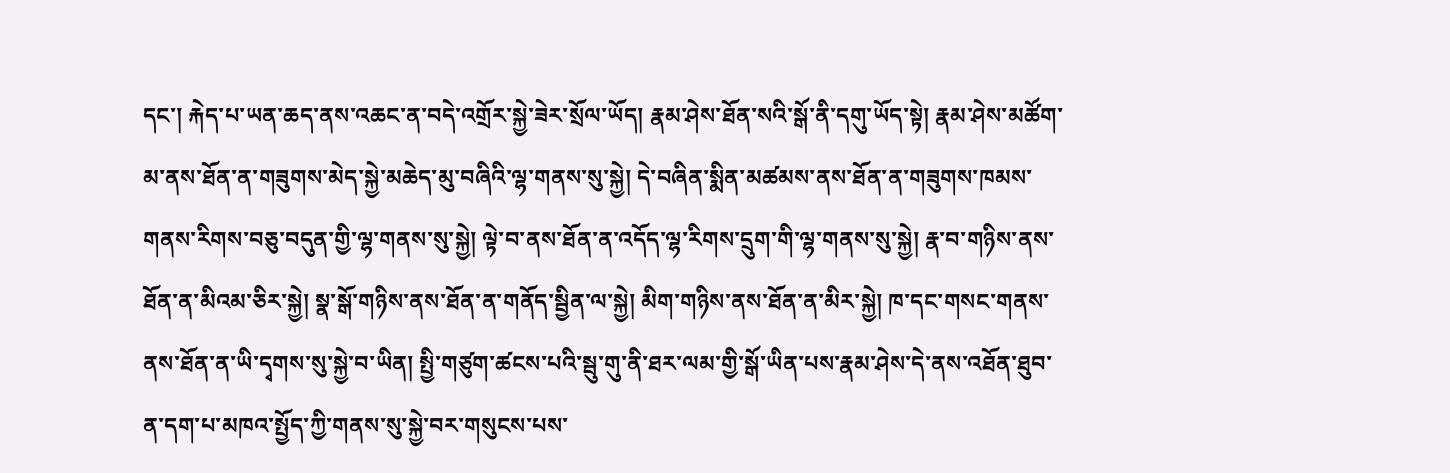དང་། རྐེད་པ་ཡན་ཆད་ནས་འཆང་ན་བདེ་འགྲོར་སྐྱེ་ཟེར་སྲོལ་ཡོད། རྣམ་ཤེས་ཐོན་སའི་སྒོ་ནི་དགུ་ཡོད་སྟེ། རྣམ་ཤེས་མཚོག་མ་ནས་ཐོན་ན་གཟུགས་མེད་སྐྱེ་མཆེད་མུ་བཞིའི་ལྷ་གནས་སུ་སྐྱེ། དེ་བཞིན་སྨིན་མཚམས་ནས་ཐོན་ན་གཟུགས་ཁམས་གནས་རིགས་བཅུ་བདུན་གྱི་ལྷ་གནས་སུ་སྐྱེ། ལྟེ་བ་ནས་ཐོན་ན་འདོད་ལྷ་རིགས་དྲུག་གི་ལྷ་གནས་སུ་སྐྱེ། རྣ་བ་གཉིས་ནས་ཐོན་ན་མིའམ་ཅིར་སྐྱེ། སྣ་སྒོ་གཉིས་ནས་ཐོན་ན་གནོད་སྦྱིན་ལ་སྐྱེ། མིག་གཉིས་ནས་ཐོན་ན་མིར་སྐྱེ། ཁ་དང་གསང་གནས་ནས་ཐོན་ན་ཡི་དྭགས་སུ་སྐྱེ་བ་ཡིན། སྤྱི་གཙུག་ཚངས་པའི་སྦུ་གུ་ནི་ཐར་ལམ་གྱི་སྒོ་ཡིན་པས་རྣམ་ཤེས་དེ་ནས་འཐོན་ཐུབ་ན་དག་པ་མཁའ་སྤྱོད་ཀྱི་གནས་སུ་སྐྱེ་བར་གསུངས་པས་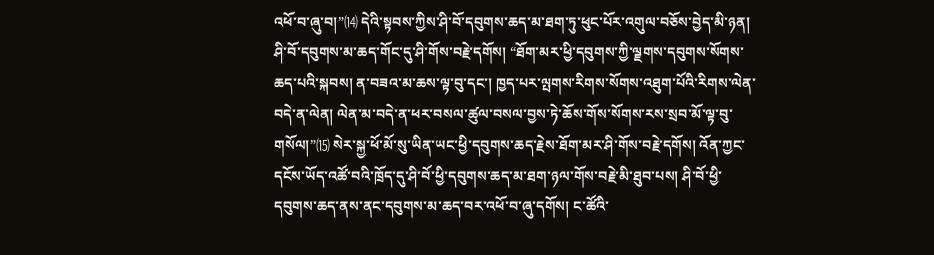འཕོ་བ་ཞུ་བ།”⒁ དེའི་སྟབས་ཀྱིས་ཤི་བོ་དབུགས་ཆད་མ་ཐག་ཏུ་ཕུང་པོར་འགུལ་བཅོས་བྱེད་མི་ཉན། ཤི་བོ་དབུགས་མ་ཆད་གོང་དུ་ཤི་གོས་བརྗེ་དགོས། “ཐོག་མར་ཕྱི་དབུགས་ཀྱི་ལྗགས་དབུགས་སོགས་ཆད་པའི་སྐབས། ན་བཟའ་མ་ཆས་ལྟ་བུ་དང་། ཁྱད་པར་ལྤགས་རིགས་སོགས་འཐུག་པོའི་རིགས་ལེན་བདེ་ན་ལེན། ལེན་མ་བདེ་ན་ཕར་བསལ་ཚུལ་བསལ་བྱས་ཏེ་ཆོས་གོས་སོགས་རས་སྲབ་མོ་ལྟ་བུ་གསོལ།”⒂ སེར་སྐྱ་ཕོ་མོ་སུ་ཡིན་ཡང་ཕྱི་དབུགས་ཆད་རྗེས་ཐོག་མར་ཤི་གོས་བརྗེ་དགོས། འོན་ཀྱང་དངོས་ཡོད་འཚོ་བའི་ཁྲོད་དུ་ཤི་བོ་ཕྱི་དབུགས་ཆད་མ་ཐག་ཉལ་གོས་བརྗེ་མི་ཐུབ་པས། ཤི་བོ་ཕྱི་དབུགས་ཆད་ནས་ནང་དབུགས་མ་ཆད་བར་འཕོ་བ་ཞུ་དགོས། ང་ཚོའི་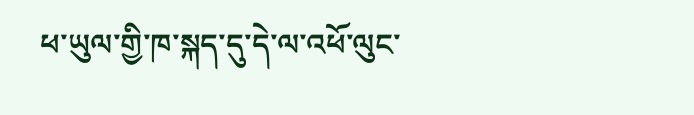ཕ་ཡུལ་གྱི་ཁ་སྐད་དུ་དེ་ལ་འཕོ་ལུང་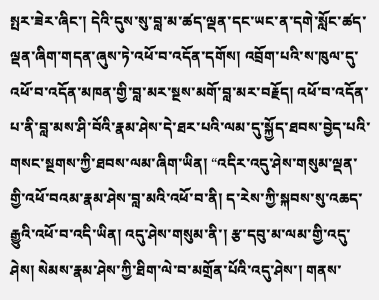སྤར་ཟེར་ཞིང་། དེའི་དུས་སུ་བླ་མ་ཚད་ལྡན་དང་ཡང་ན་དགེ་སློང་ཚད་ལྡན་ཞིག་གདན་ཞུས་ཏེ་འཕོ་བ་འདོན་དགོས། འབྲོག་པའི་ས་ཁུལ་དུ་འཕོ་བ་འདོན་མཁན་གྱི་བླ་མར་སྔས་མགོ་བླ་མར་བརྗོད། འཕོ་བ་འདོན་པ་ནི་བླ་མས་ཤི་བོའི་རྣམ་ཤེས་དེ་ཐར་པའི་ལམ་དུ་སྐྱོད་ཐབས་བྱེད་པའི་གསང་སྔགས་ཀྱི་ཐབས་ལམ་ཞིག་ཡིན། “འདིར་འདུ་ཤེས་གསུམ་ལྡན་གྱི་འཕོ་བའམ་རྣམ་ཤེས་བླ་མའི་འཕོ་བ་ནི། ད་རེས་ཀྱི་སྐབས་སུ་འཆད་རྒྱུའི་འཕོ་བ་འདི་ཡིན། འདུ་ཤེས་གསུམ་ནི་། རྩ་དབུ་མ་ལམ་གྱི་འདུ་ཤེས། སེམས་རྣམ་ཤེས་ཀྱི་ཐིག་ལེ་བ་མགྲོན་པོའི་འདུ་ཤེས་། གནས་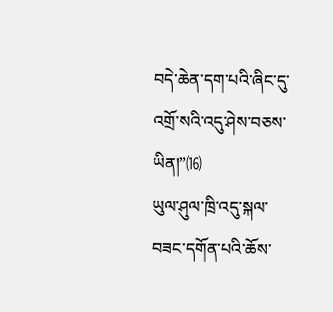བདེ་ཆེན་དག་པའི་ཞིང་དུ་འགྲོ་སའི་འདུ་ཤེས་བཅས་ཡིན།”⒃
ཡུལ་ཤུལ་ཁྲི་འདུ་སྐལ་བཟང་དགོན་པའི་ཆོས་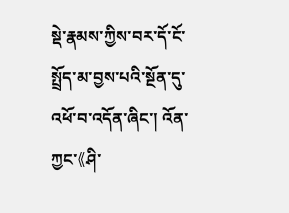སྡེ་རྣམས་ཀྱིས་བར་དོ་ངོ་སྤྲོད་མ་བྱས་པའི་སྔོན་དུ་འཕོ་བ་འདོན་ཞིང་། འོན་ཀྱང་《ཤི་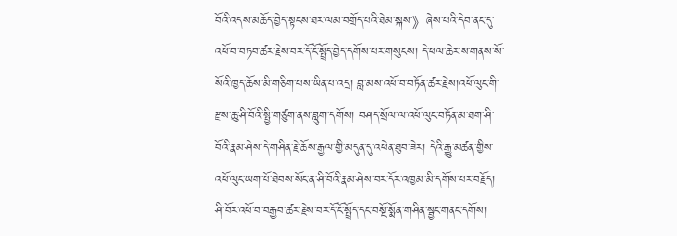བོའི་འདས་མཆོད་བྱེད་སྟངས་ཐར་ལམ་བགྲོད་པའི་ཐེམ་སྐས་》ཞེས་པའི་དེབ་ནང་དུ་འཕོ་བ་བཏབ་ཚར་རྗེས་བར་དོ་ངོ་སྤྲོད་བྱེད་དགོས་པར་གསུངས། དེ་ཕལ་ཆེར་ས་གནས་སོ་སོའི་ཁྱད་ཆོས་མི་གཅིག་པས་ཡིན་པ་འདྲ། བླ་མས་འཕོ་བ་བཏོན་ཚར་རྗེས།འཕོ་ལུང་གི་རྫས་ཆུ་ཤི་བོའི་སྤྱི་གཙུག་ནས་བླུག་དགོས། བཤད་སྲོལ་ལ་འཕོ་ལུང་བཏོན་མ་ཐག་ཤི་བོའི་རྣམ་ཤེས་དེ་གཤིན་རྗེ་ཆོས་རྒྱལ་གྱི་མདུན་དུ་འཕེན་ཐུབ་ཟེར། དེའི་རྒྱུ་མཚན་གྱིས་འཕོ་ལུང་ཡག་པོ་ཐེབས་སོང་ན་ཤི་བོའི་རྣམ་ཤེས་བར་དོར་འཁྱམ་མི་དགོས་པར་བརྗོད།
ཤི་བོར་འཕོ་བ་བརྒྱབ་ཚར་རྗེས་བར་དོ་ངོ་སྤྲོད་དང་བསྔོ་སྨོན་གཤིན་སྦྱང་གནང་དགོས།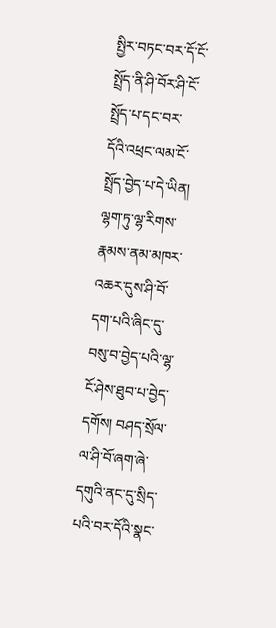སྤྱིར་བཏང་བར་དོ་ངོ་སྤྲོད་ནི་ཤི་བོར་ཤི་ངོ་སྤྲོད་པ་དང་བར་དོའི་འཕྲང་ལམ་ངོ་སྤྲོད་བྱེད་པ་དེ་ཡིན། ལྷག་ཏུ་ལྷ་རིགས་རྣམས་ནམ་མཁར་འཆར་དུས་ཤི་བོ་དག་པའི་ཞིང་དུ་བསུ་བ་བྱེད་པའི་ལྷ་ངོ་ཤེས་ཐུབ་པ་བྱེད་དགོས། བཤད་སྲོལ་ལ་ཤི་བོ་ཞག་ཞེ་དགུའི་ནང་དུ་སྲིད་པའི་བར་དོའི་སྣང་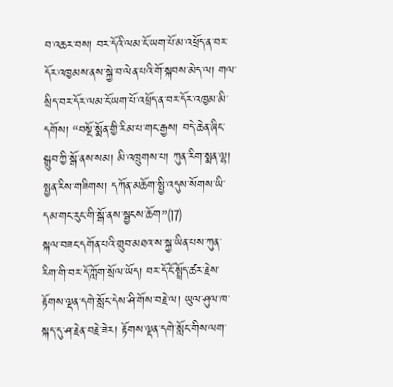བ་འཆར་བས། བར་དོའི་ལམ་ངོ་ཡག་པོ་མ་འཕྲོད་ན་བར་དོར་འཁྱམས་ནས་སྐྱེ་བ་ལེན་པའི་གོ་སྐབས་མེད་ལ། གལ་སྲིད་བར་དོར་ལམ་ངོ་ཡག་པོ་འཕྲོད་ན་བར་དོར་འཁྱམ་མི་དགོས། “བསྔོ་སྨོན་གྱི་རིམ་པ་གང་རྒྱས། བདེ་ཆེན་ཞིང་སྒྲུབ་ཀྱི་སྒོ་ནས་སམ། མི་འཁྲུགས་པ། ཀུན་རིག་སྨན་ལྷ། སྤྱན་རིས་གཟིགས། དཀོན་མཆོག་སྤྱི་འདུས་སོགས་ཡི་དམ་གང་རུང་གི་སྒོ་ནས་སྦྱངས་ཆོག”⒄
སྐལ་བཟང་དགོན་པའི་གྲུབ་མཐའ་ས་སྐྱ་ཡིན་པས་ཀུན་རིག་གི་བར་དོ་ཀློག་སྲོལ་ཡོད། བར་དོ་ངོ་སྤྲོད་ཚར་རྗེས་རྟོགས་ལྡན་དགེ་སློང་དེས་ཤི་གོས་བརྗེ་ལ། ཡུལ་ཤུལ་ཁ་སྐད་དུ་ཤ་རྗེན་བརྗེ་ཟེར། རྟོགས་ལྡན་དགེ་སློང་གིས་ལག་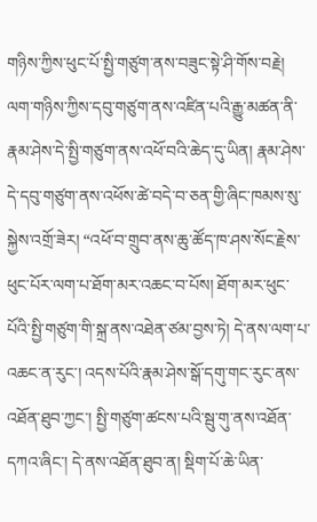གཉིས་ཀྱིས་ཕུང་པོ་སྤྱི་གཙུག་ནས་བཟུང་སྟེ་ཤི་གོས་བརྗེ། ལག་གཉིས་ཀྱིས་དབུ་གཙུག་ནས་འཛིན་པའི་རྒྱུ་མཚན་ནི་རྣམ་ཤེས་དེ་སྤྱི་གཙུག་ནས་འཕོ་བའི་ཆེད་དུ་ཡིན། རྣམ་ཤེས་དེ་དབུ་གཙུག་ནས་འཕོས་ཚེ་བདེ་བ་ཅན་གྱི་ཞིང་ཁམས་སུ་སྐྱེས་འགྲོ་ཟེར། “འཕོ་བ་གྲུབ་ནས་ཆུ་ཚོད་ཁ་ཤས་སོང་རྗེས་ཕུང་པོར་ལག་པ་ཐོག་མར་འཆང་བ་པོས། ཐོག་མར་ཕུང་པོའི་སྤྱི་གཙུག་གི་སྐྲ་ནས་འཐེན་ཙམ་བྱས་ཏེ། དེ་ནས་ལག་པ་འཆང་ན་རུང་། འདས་པོའི་རྣམ་ཤེས་སྒོ་དགུ་གང་རུང་ནས་འཐོན་ཐུབ་ཀྱང་། སྤྱི་གཙུག་ཚངས་པའི་སྦུ་གུ་ནས་འཐོན་དཀའ་ཞིང་། དེ་ནས་འཐོན་ཐུབ་ན། སྡིག་པོ་ཆེ་ཡིན་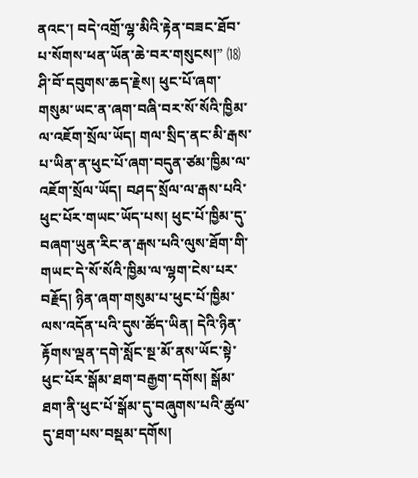ནའང་། བདེ་འགྲོ་ལྷ་མིའི་རྟེན་བཟང་ཐོབ་པ་སོགས་ཕན་ཡོན་ཆེ་བར་གསུངས།” ⒅
ཤི་བོ་དབུགས་ཆད་རྗེས། ཕུང་པོ་ཞག་གསུམ་ཡང་ན་ཞག་བཞི་བར་སོ་སོའི་ཁྱིམ་ལ་འཇོག་སྲོལ་ཡོད། གལ་སྲིད་ནང་མི་རྒས་པ་ཡིན་ན་ཕུང་པོ་ཞག་བདུན་ཙམ་ཁྱིམ་ལ་འཇོག་སྲོལ་ཡོད། བཤད་སྲོལ་ལ་རྒས་པའི་ཕུང་པོར་གཡང་ཡོད་པས། ཕུང་པོ་ཁྱིམ་དུ་བཞག་ཡུན་རིང་ན་རྒས་པའི་ལུས་ཐོག་གི་གཡང་དེ་སོ་སོའི་ཁྱིམ་ལ་ལྷག་ངེས་པར་བརྗོད། ཉིན་ཞག་གསུམ་པ་ཕུང་པོ་ཁྱིམ་ལས་འདོན་པའི་དུས་ཚོད་ཡིན། དེའི་ཉིན་རྟོགས་ལྡན་དགེ་སློང་སྔ་མོ་ནས་ཡོང་སྟེ་ཕུང་པོར་སྒོམ་ཐག་བརྒྱག་དགོས། སྒོམ་ཐག་ནི་ཕུང་པོ་སྒོམ་དུ་བཞུགས་པའི་ཚུལ་དུ་ཐག་པས་བསྡམ་དགོས།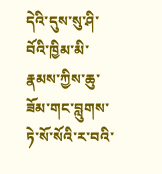དེའི་དུས་སུ་ཤི་བོའི་ཁྱིམ་མི་རྣམས་ཀྱིས་ཆུ་ཟོམ་གང་བླུགས་ཏེ་སོ་སོའི་ར་བའི་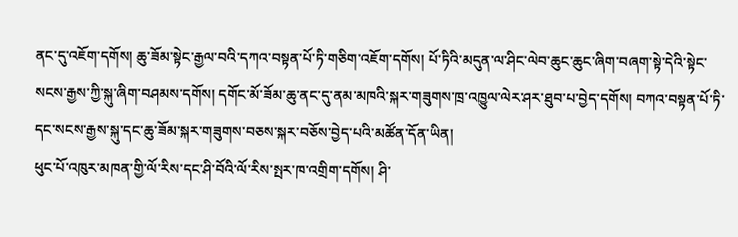ནང་དུ་འཇོག་དགོས། ཆུ་ཟོམ་སྟེང་རྒྱལ་བའི་དཀའ་བསྟན་པོ་ཏི་གཅིག་འཇོག་དགོས། པོ་ཏིའི་མདུན་ལ་ཤིང་ལེབ་ཆུང་ཆུང་ཞིག་བཞག་སྟེ་དེའི་སྟེང་སངས་རྒྱས་ཀྱི་སྐུ་ཞིག་བཤམས་དགོས། དགོང་མོ་ཟོམ་ཆུ་ནང་དུ་ནམ་མཁའི་སྐར་གཟུགས་ཁྲ་འཁྱུལ་ལེར་ཤར་ཐུབ་པ་བྱེད་དགོས། བཀའ་བསྟན་པོ་ཏི་དང་སངས་རྒྱས་སྐུ་དང་ཆུ་ཟོམ་སྐར་གཟུགས་བཅས་སྐར་བཅོས་བྱེད་པའི་མཚོན་དོན་ཡིན།
ཕུང་པོ་འཁུར་མཁན་གྱི་ལོ་རིས་དང་ཤི་བོའི་ལོ་རིས་སྤར་ཁ་འགྲིག་དགོས། ཤི་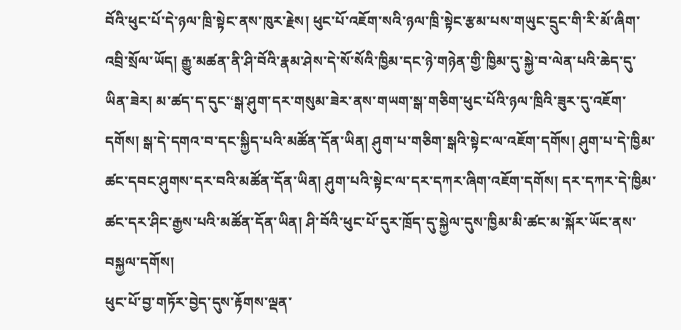བོའི་ཕུང་པོ་དེ་ཉལ་ཁྲི་སྟེང་ནས་ཁུར་རྗེས། ཕུང་པོ་འཇོག་སའི་ཉལ་ཁྲི་སྟེང་རྩམ་པས་གཡུང་དྲུང་གི་རི་མོ་ཞིག་འབྲི་སྲོལ་ཡོད། རྒྱུ་མཚན་ནི་ཤི་བོའི་རྣམ་ཤེས་དེ་སོ་སོའི་ཁྱིམ་དང་ཉེ་གཉེན་གྱི་ཁྱིམ་དུ་སྐྱེ་བ་ལེན་པའི་ཆེད་དུ་ཡིན་ཟེར། མ་ཚད་ད་དུང་‘སྒ་ཤུག་དར་གསུམ་ཟེར་ནས་གཡག་སྒ་གཅིག་ཕུང་པོའི་ཉལ་ཁྲིའི་ཟུར་དུ་འཇོག་དགོས། སྒ་དེ་དགའ་བ་དང་སྐྱིད་པའི་མཚོན་དོན་ཡིན། ཤུག་པ་གཅིག་སྒའི་སྟེང་ལ་འཇོག་དགོས། ཤུག་པ་དེ་ཁྱིམ་ཚང་དབང་ཤུགས་དར་བའི་མཚོན་དོན་ཡིན། ཤུག་པའི་སྟེང་ལ་དར་དཀར་ཞིག་འཇོག་དགོས། དར་དཀར་དེ་ཁྱིམ་ཚང་དར་ཤིང་རྒྱས་པའི་མཚོན་དོན་ཡིན། ཤི་བོའི་ཕུང་པོ་དུར་ཁྲོད་དུ་སྐྱེལ་དུས་ཁྱིམ་མི་ཚང་མ་སྐོར་ཡོང་ནས་བསྐྱལ་དགོས།
ཕུང་པོ་བྱ་གཏོར་བྱེད་དུས་རྟོགས་ལྡན་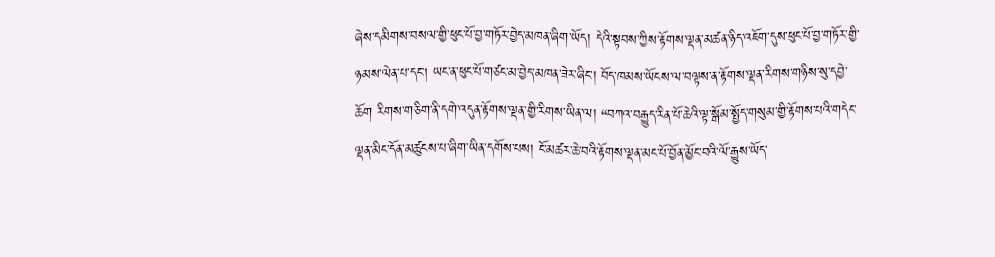ཞེས་དམིགས་བསལ་གྱི་ཕུང་པོ་བྱ་གཏོར་བྱེད་མཁན་ཞིག་ཡོད། དེའི་སྟབས་ཀྱིས་རྟོགས་ལྡན་མཚན་ཉིད་འཇོག་དུས་ཕུང་པོ་བྱ་གཏོར་གྱི་ཉམས་ལེན་པ་དང། ཡང་ན་ཕུང་པོ་གཙང་མ་བྱེད་མཁན་ཟེར་ཞིང་། བོད་ཁམས་ཡོངས་ལ་བལྟས་ན་རྟོགས་ལྡན་རིགས་གཉིས་སུ་དབྱེ་ཆོག རིགས་གཅིག་ནི་དགེ་འདུན་རྟོགས་ལྡན་གྱི་རིགས་ཡིན་ལ། “བཀའ་བརྒྱུད་རིན་པོ་ཆེའི་ལྟ་སྒོམ་སྤྱོད་གསུམ་གྱི་རྟོགས་པའི་གདེང་ལྡན་མིང་དོན་མཚུངས་པ་ཞིག་ཡིན་དགོས་པས། ངོ་མཚར་ཆེ་བའི་རྟོགས་ལྡན་མང་པོ་བྱོན་མྱོང་བའི་ལོ་རྒྱུས་ཡོད་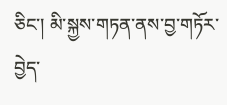ཅིང་། མི་སྐྱས་གཏན་ནས་བྱ་གཏོར་བྱེད་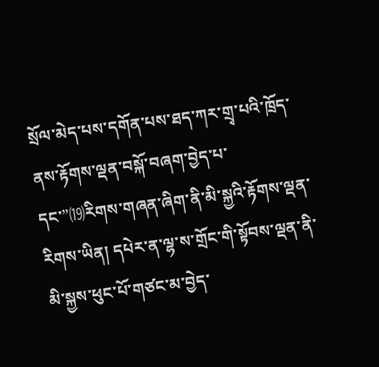སྲོལ་མེད་པས་དགོན་པས་ཐད་ཀར་གྲྭ་པའི་ཁྲོད་ནས་རྟོགས་ལྡན་བསྐོ་བཞག་བྱེད་པ་དང་”⒆རིགས་གཞན་ཞིག་ནི་མི་སྐྱའི་རྟོགས་ལྡན་རིགས་ཡིན། དཔེར་ན་ལྷ་ས་གྲོང་གི་སྟོབས་ལྡན་ནི་མི་སྐྱས་ཕུང་པོ་གཙང་མ་བྱེད་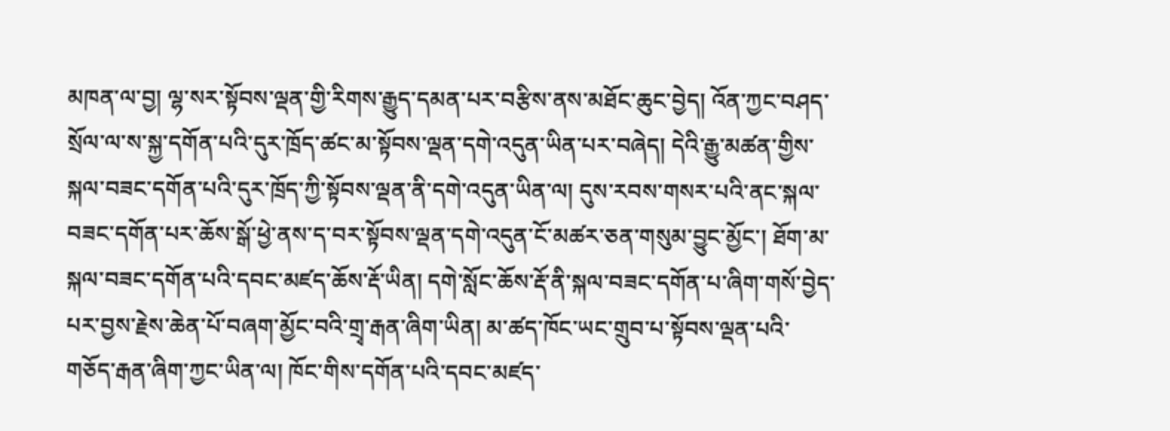མཁན་ལ་བྱ། ལྷ་སར་སྟོབས་ལྡན་གྱི་རིགས་རྒྱུད་དམན་པར་བརྩིས་ནས་མཐོང་ཆུང་བྱེད། འོན་ཀྱང་བཤད་སྲོལ་ལ་ས་སྐྱ་དགོན་པའི་དུར་ཁྲོད་ཚང་མ་སྟོབས་ལྡན་དགེ་འདུན་ཡིན་པར་བཞེད། དེའི་རྒྱུ་མཚན་གྱིས་སྐལ་བཟང་དགོན་པའི་དུར་ཁྲོད་ཀྱི་སྟོབས་ལྡན་ནི་དགེ་འདུན་ཡིན་ལ། དུས་རབས་གསར་པའི་ནང་སྐལ་བཟང་དགོན་པར་ཆོས་སྒོ་ཕྱེ་ནས་ད་བར་སྟོབས་ལྡན་དགེ་འདུན་ངོ་མཚར་ཅན་གསུམ་བྱུང་མྱོང་། ཐོག་མ་སྐལ་བཟང་དགོན་པའི་དབང་མཛད་ཆོས་རྡོ་ཡིན། དགེ་སློང་ཆོས་རྡོ་ནི་སྐལ་བཟང་དགོན་པ་ཞིག་གསོ་བྱེད་པར་བྱས་རྗེས་ཆེན་པོ་བཞག་མྱོང་བའི་གྲྭ་རྒན་ཞིག་ཡིན། མ་ཚད་ཁོང་ཡང་གྲུབ་པ་སྟོབས་ལྡན་པའི་གཅོད་རྒན་ཞིག་ཀྱང་ཡིན་ལ། ཁོང་གིས་དགོན་པའི་དབང་མཛད་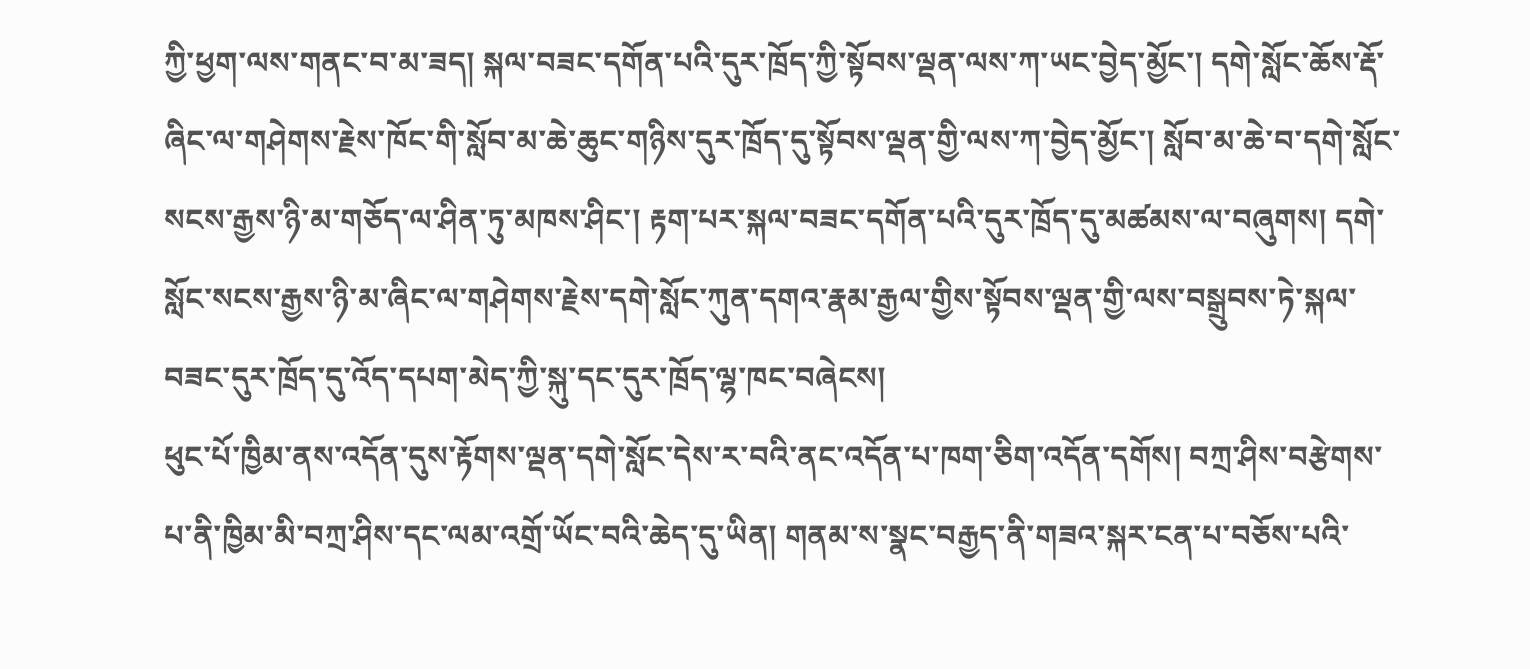ཀྱི་ཕྱག་ལས་གནང་བ་མ་ཟད། སྐལ་བཟང་དགོན་པའི་དུར་ཁྲོད་ཀྱི་སྟོབས་ལྡན་ལས་ཀ་ཡང་བྱེད་མྱོང་། དགེ་སློང་ཆོས་རྡོ་ཞིང་ལ་གཤེགས་རྗེས་ཁོང་གི་སློབ་མ་ཆེ་ཆུང་གཉིས་དུར་ཁྲོད་དུ་སྟོབས་ལྡན་གྱི་ལས་ཀ་བྱེད་མྱོང་། སློབ་མ་ཆེ་བ་དགེ་སློང་སངས་རྒྱས་ཉི་མ་གཅོད་ལ་ཤིན་ཏུ་མཁས་ཤིང་། རྟག་པར་སྐལ་བཟང་དགོན་པའི་དུར་ཁྲོད་དུ་མཚམས་ལ་བཞུགས། དགེ་སློང་སངས་རྒྱས་ཉི་མ་ཞིང་ལ་གཤེགས་རྗེས་དགེ་སློང་ཀུན་དགའ་རྣམ་རྒྱལ་གྱིས་སྟོབས་ལྡན་གྱི་ལས་བསྒྲུབས་ཏེ་སྐལ་བཟང་དུར་ཁྲོད་དུ་འོད་དཔག་མེད་ཀྱི་སྐུ་དང་དུར་ཁྲོད་ལྷ་ཁང་བཞེངས།
ཕུང་པོ་ཁྱིམ་ནས་འདོན་དུས་རྟོགས་ལྡན་དགེ་སློང་དེས་ར་བའི་ནང་འདོན་པ་ཁག་ཅིག་འདོན་དགོས། བཀྲ་ཤིས་བརྩེགས་པ་ནི་ཁྱིམ་མི་བཀྲ་ཤིས་དང་ལམ་འགྲོ་ཡོང་བའི་ཆེད་དུ་ཡིན། གནམ་ས་སྣང་བརྒྱད་ནི་གཟའ་སྐར་ངན་པ་བཅོས་པའི་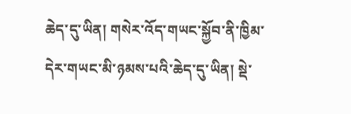ཆེད་དུ་ཡིན། གསེར་འོད་གཡང་སྐྱོབ་ནི་ཁྱིམ་དེར་གཡང་མི་ཉམས་པའི་ཆེད་དུ་ཡིན། སྡེ་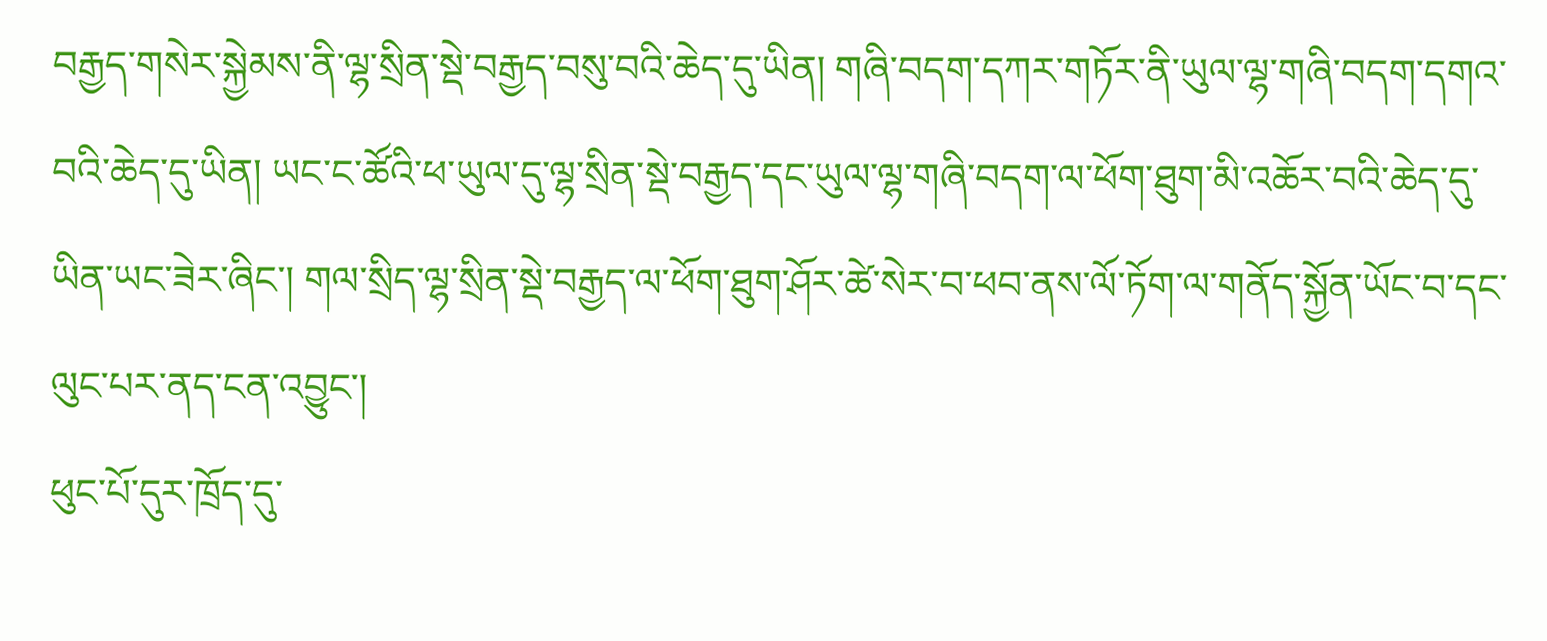བརྒྱད་གསེར་སྐྱེམས་ནི་ལྷ་སྲིན་སྡེ་བརྒྱད་བསུ་བའི་ཆེད་དུ་ཡིན། གཞི་བདག་དཀར་གཏོར་ནི་ཡུལ་ལྷ་གཞི་བདག་དགའ་བའི་ཆེད་དུ་ཡིན། ཡང་ང་ཚོའི་ཕ་ཡུལ་དུ་ལྷ་སྲིན་སྡེ་བརྒྱད་དང་ཡུལ་ལྷ་གཞི་བདག་ལ་ཕོག་ཐུག་མི་འཆོར་བའི་ཆེད་དུ་ཡིན་ཡང་ཟེར་ཞིང་། གལ་སྲིད་ལྷ་སྲིན་སྡེ་བརྒྱད་ལ་ཕོག་ཐུག་ཤོར་ཚེ་སེར་བ་ཕབ་ནས་ལོ་ཏོག་ལ་གནོད་སྐྱོན་ཡོང་བ་དང་ལུང་པར་ནད་ངན་འབྱུང་།
ཕུང་པོ་དུར་ཁྲོད་དུ་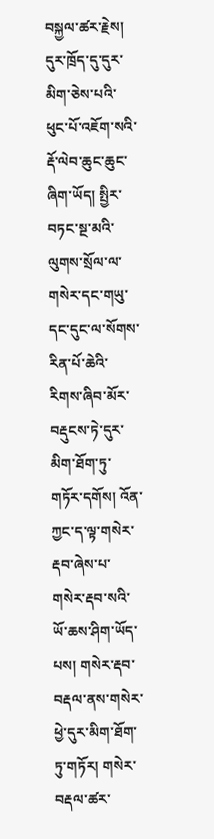བསྐྱལ་ཚར་རྗེས། དུར་ཁྲོད་དུ་དུར་མིག་ཅེས་པའི་ཕུང་པོ་འཇོག་སའི་རྡོ་ལེབ་ཆུང་ཆུང་ཞིག་ཡོད། སྤྱིར་བཏང་སྔ་མའི་ལུགས་སྲོལ་ལ་གསེར་དང་གཡུ་དང་དུང་ལ་སོགས་རིན་པོ་ཆེའི་རིགས་ཞིབ་མོར་བརྡུངས་ཏེ་དུར་མིག་ཐོག་ཏུ་གཏོར་དགོས། འོན་ཀྱང་ད་ལྟ་གསེར་རྡབ་ཞེས་པ་གསེར་རྡབ་སའི་ཡོ་ཆས་ཤིག་ཡོད་པས། གསེར་རྡབ་བརྡལ་ནས་གསེར་ཕྱེ་དུར་མིག་ཐོག་ཏུ་གཏོར། གསེར་བརྡལ་ཚར་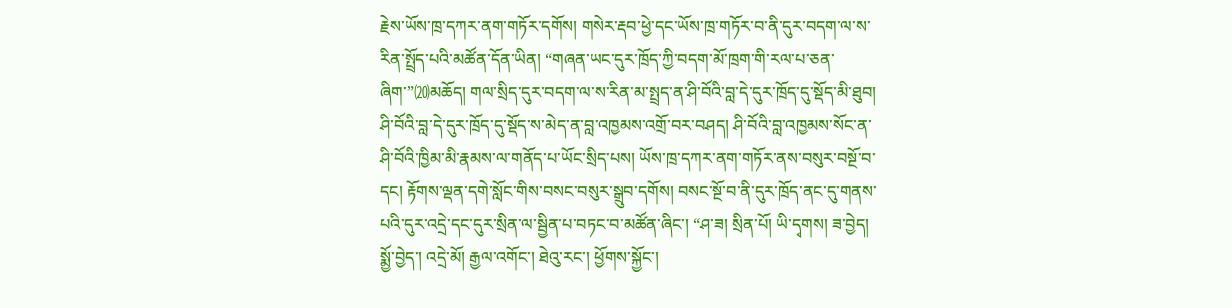རྗེས་ཡོས་ཁྲ་དཀར་ནག་གཏོར་དགོས། གསེར་རྡབ་ཕྱེ་དང་ཡོས་ཁྲ་གཏོར་བ་ནི་དུར་བདག་ལ་ས་རིན་སྤྲོད་པའི་མཚོན་དོན་ཡིན། “གཞན་ཡང་དུར་ཁྲོད་ཀྱི་བདག་མོ་ཁྲག་གི་རལ་པ་ཅན་ཞིག་”⒇མཆོད། གལ་སྲིད་དུར་བདག་ལ་ས་རིན་མ་སྤྲད་ན་ཤི་བོའི་བླ་དེ་དུར་ཁྲོད་དུ་སྡོད་མི་ཐུབ། ཤི་བོའི་བླ་དེ་དུར་ཁྲོད་དུ་སྡོད་ས་མེད་ན་བླ་འཁྱམས་འགྲོ་བར་བཤད། ཤི་བོའི་བླ་འཁྱམས་སོང་ན་ཤི་བོའི་ཁྱིམ་མི་རྣམས་ལ་གནོད་པ་ཡོང་སྲིད་པས། ཡོས་ཁྲ་དཀར་ནག་གཏོར་ནས་བསུར་བསྔོ་བ་དང། རྟོགས་ལྡན་དགེ་སློང་གིས་བསང་བསུར་སྒྲུབ་དགོས། བསང་སྔོ་བ་ནི་དུར་ཁྲོད་ནང་དུ་གནས་པའི་དུར་འདྲེ་དང་དུར་སྲིན་ལ་སྦྱིན་པ་བཏང་བ་མཚོན་ཞིང་། “ཤ་ཟ། སྲིན་པོ། ཡི་དྭགས། ཟ་བྱེད། སྨྱོ་བྱེད་། འདྲེ་མོ། རྒྱལ་འགོང་། ཐེའུ་རང་། ཕྱོགས་སྐྱོང་།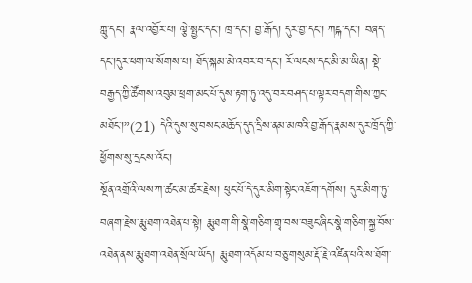ཀླུ་དང་། རྣལ་འབྱོར་པ། ལྕེ་སྤྱང་དང་། ཁྲ་དང་། བྱ་རྒོད། དུར་བྱ་དང་། ཀངྐ་དང་། བཞད་དང་།དུར་ཕག་ལ་སོགས་པ། ཐོད་སྐམ་མེ་འབར་བ་དང་། རོ་ལངས་དང་མི་མ་ཡིན། སྡེ་བརྒྱད་ཀྱི་ཚོགས་འབུམ་ཕྲག་མང་པོ་དུས་རྟག་ཏུ་འདུ་བར་བཤད་པ་ལྟར་བདག་གིས་ཀྱང་མཐོང་།”(21) དེའི་དུས་སུ་བསང་མཆོད་དུད་དྲིས་ནམ་མཁའི་བྱ་རྒོད་རྣམས་དུར་ཁྲོད་ཀྱི་ཕྱོགས་སུ་དྲངས་འོང་།
སྔོན་འགྲོའི་ལས་ཀ་ཚང་མ་ཚར་རྗེས། ཕུང་པོ་དེ་དུར་མིག་སྟེང་འཇོག་དགོས། དུར་མིག་ཏུ་བཞག་རྗེས་རྨུ་ཐག་འཐེན་པ་སྟེ། རྨུ་ཐག་གི་སྣེ་གཅིག་གྲྭ་བས་བཟུང་ཞིང་སྣེ་གཅིག་སྐྱ་བོས་འཐེན་ནས་རྨུ་ཐག་འཐེན་སྲོལ་ཡོད། རྨུ་ཐག་འདོམ་པ་བཅུ་གསུམ་རྡོ་རྗེ་འཛིན་པའི་ས་ཐོག་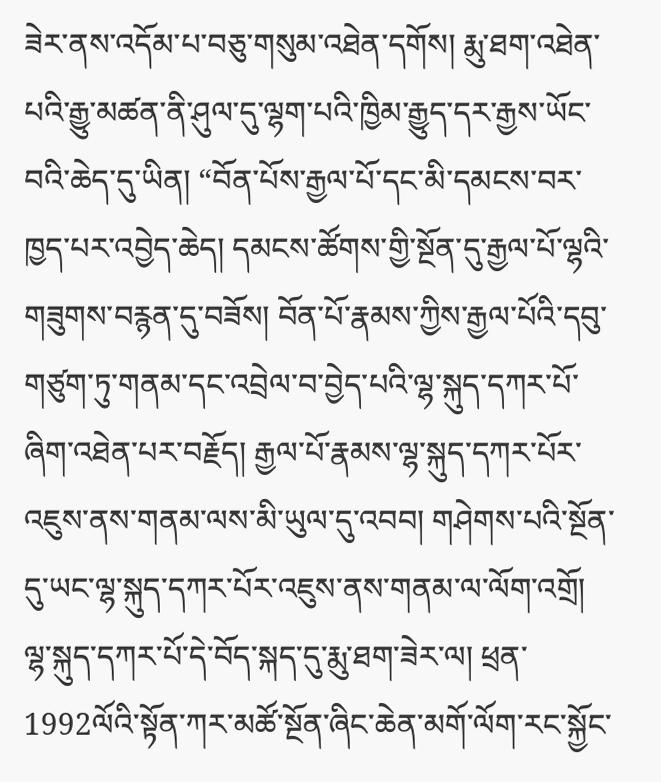ཟེར་ནས་འདོམ་པ་བཅུ་གསུམ་འཐེན་དགོས། རྨུ་ཐག་འཐེན་པའི་རྒྱུ་མཚན་ནི་ཤུལ་དུ་ལྷག་པའི་ཁྱིམ་རྒྱུད་དར་རྒྱས་ཡོང་བའི་ཆེད་དུ་ཡིན། “བོན་པོས་རྒྱལ་པོ་དང་མི་དམངས་བར་ཁྱད་པར་འབྱེད་ཆེད། དམངས་ཚོགས་གྱི་སྔོན་དུ་རྒྱལ་པོ་ལྷའི་གཟུགས་བརྙན་དུ་བཟོས། བོན་པོ་རྣམས་ཀྱིས་རྒྱལ་པོའི་དབུ་གཙུག་ཏུ་གནམ་དང་འབྲེལ་བ་བྱེད་པའི་ལྷ་སྐུད་དཀར་པོ་ཞིག་འཐེན་པར་བརྗོད། རྒྱལ་པོ་རྣམས་ལྷ་སྐུད་དཀར་པོར་འཇུས་ནས་གནམ་ལས་མི་ཡུལ་དུ་འབབ། གཤེགས་པའི་སྔོན་དུ་ཡང་ལྷ་སྐུད་དཀར་པོར་འཇུས་ནས་གནམ་ལ་ལོག་འགྲོ། ལྷ་སྐུད་དཀར་པོ་དེ་བོད་སྐད་དུ་རྨུ་ཐག་ཟེར་ལ། ཕྲན་1992ལོའི་སྟོན་ཀར་མཚོ་སྔོན་ཞིང་ཆེན་མགོ་ལོག་རང་སྐྱོང་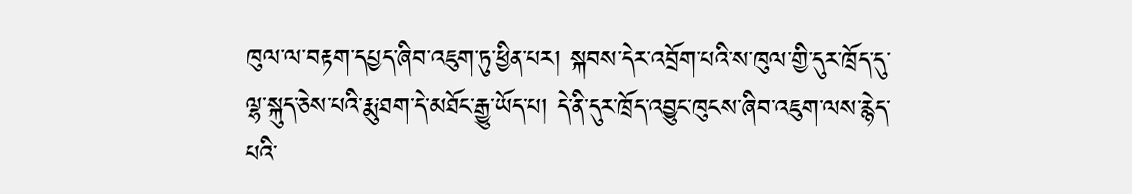ཁུལ་ལ་བརྟག་དཔྱད་ཞིབ་འཇུག་ཏུ་ཕྱིན་པར། སྐབས་དེར་འབྲོག་པའི་ས་ཁུལ་གྱི་དུར་ཁྲོད་དུ་ལྷ་སྐུད་ཅེས་པའི་རྨུ་ཐག་དེ་མཐོང་རྒྱུ་ཡོད་པ། དེ་ནི་དུར་ཁྲོད་འབྱུང་ཁུངས་ཞིབ་འཇུག་ལས་རྙེད་པའི་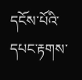དངོས་པོའི་དཔང་རྟགས་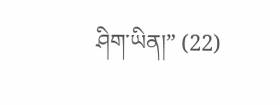ཤིག་ཡིན།” (22)